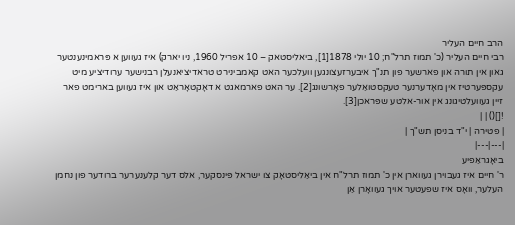הרב חיים העליר
רבי חיים העליר (כ' תמוז תרל"ח; 10 יולי 1878[1], ביאליסטאק – 10 אפריל 1960, ניו יארק) איז געווען א פּראמינענטער גאון אין תורה און פארשער פון תנ"ך איבערזעצונגען וועלכער האט קאמבינירט טראדיציאנעלן רבנישער ערודיציע מיט עקספּערטיז אין מאָדערנער טעקסטואַלער פאָרשונג[2]. ער האט פארמאגט א דאָקטאָראַט און איז געווען בארימט פאר זיין געוועלטיגונג אין אור-אלטע שפּראכן[3].
![]() | |
| פטירה | י"ד בניסן תש"ך |
|---|---|
ביאָגראַפיע
ר' חיים איז געבוירן געווארן אין כ' תמוז תרל"ח אין ביאַליסטאָק צו ישראל פּינסקער, אלס דער קלענערער ברודער פון נחמן העלער, וואָס איז שפעטער אויך געוואָרן אַן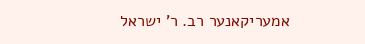אמעריקאנער רב. ר' ישראל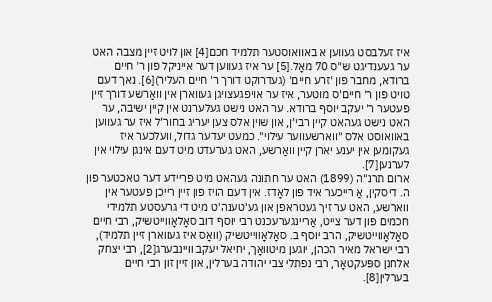איז זעלבסט געווען א באוואוסטער תלמיד חכם[4] און לויט זיין מצבה האט ער געענדיגט ש"ס 70 מאָל.[5] ער איז געווען דער אייניקל פון ר' חיים ברודא, מחבר פון 'זרע חיים' (געדרוקט דורך ר' חיים העליר)[6]. נאך דעם טויט פון ר' חיים'ס מוטער, איז ער אויפגעצויגן געווארן אין וואַרשע דורך זיין פעטער ר' יעקב יוסף ברודא. ער האט נישט געלערנט אין קיין ישיבה, ער האט נישט געהאט קיין רבי’ן, און שוין אלס צען יעריג בחור’ל איז ער געווען באוואוסט אלס "ווארשעווער עילוי". כמעט יעדער גדול, וועלכער איז געקומען אין יענע יארן קיין וואַרשע, האט גערעדט מיט דעם אינגן עילוי אין לערנען[7].
ארום תרנ"ה (1899) האט ער חתונה געהאט מיט פריידע דער טאכטער פון ה. דיסקין, אַ רייכער איד פון לאָדז. אין דעם הויז פון זיין רייכן פעטער אין ווארשע, האט ער זיך געטראפן און גע'טענה'ט מיט די גרעסטע תלמידי חכמים פון דער צייט, אַריינגערעכנט רבי יוסף דוב סאָלאָווייטשיק, רבי חיים סאָלאָווייטשיק, הרב יוסף ב. סאָלאָווייטשיק (וואָס איז געווארן זיין תלמיד), רבי ישראל מאיר הכהן, יוגען מיטוואָך, יחיאל יעקב וויינבערג[2], רבי יצחק אלחנן ספּעקטאָר, רבי נפתלי צבי יהודה בערלין, און זיין זון רבי חיים בערלין[8].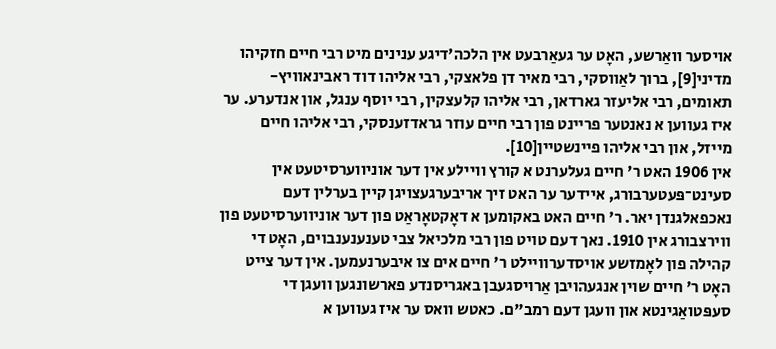אויסער וואַרשע, האָט ער געאַרבעט אין הלכה'דיגע ענינים מיט רבי חיים חזקיהו מדיני[9], ברוך לאַווסקי, רבי מאיר דן פלאצקי, רבי אליהו דוד ראבינאוויץ-תאומים, רבי אליעזר גארדאן, רבי אליהו קלעצקין, רבי יוסף ענגל, און אנדערע. ער איז געווען א נאנטער פריינט פון רבי חיים עוזר גראדזענסקי, רבי אליהו חיים מייזל, און רבי אליהו פיינשטיין[10].
אין 1906 האט ר' חיים געלערנט א קורץ וויילע אין דער אוניווערסיטעט אין סעינט־פּעטערבורג, איידער ער האט זיך אריבערגעצויגן קיין בערלין דעם נאכפאלגנדן יאר. ר' חיים האט באקומען א דאָקטאָראַט פון דער אוניווערסיטעט פון ווירצבורג אין 1910. נאך דעם טויט פון רבי מלכיאל צבי טענענענבוים, האָט די קהילה פון לאָמזשע אויסדערוויילט ר' חיים אים צו איבערנעמען. אין דער צייט האָט ר' חיים שוין אנגעהויבן אַרויסגעבן באגריסנדע פארשונגען וועגן די סעפּטואַגינטא און וועגן דעם רמב"ם. כאטש וואס ער איז געווען א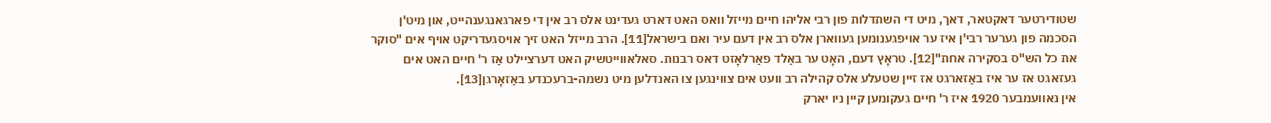שטודירטער דאקטאר, דאך, מיט די השתדלות פון רבי אליהו חיים מייזל וואס האט דארט געדינט אלס רב אין די פארגאנגענהייט, און מיט'ן הסכמה פון גערער רבי'ן איז ער אויפגענומען געווארן אלס רב אין דעם עיר ואם בישראל[11]. הרב מייזל האט זיך אויסגעדריקט אויף אים "סוקר את כל הש"ס בסקירה אחת"[12]. טראָץ דעם, האָט ער באַלד פאַרלאָזט דאס רבנות. סאלאווייטשיק האט דערציילט אַז ר' חיים האט אים געזאגט אז ער איז באַזארגט אז זיין שטעלע אלס קהילה רב וועט אים צווינגען צו האנדלען מיט נשמה-ברעכנדע באַזאָרגן[13].
אין נאוועמבער 1920 איז ר' חיים געקומען קיין ניו יארק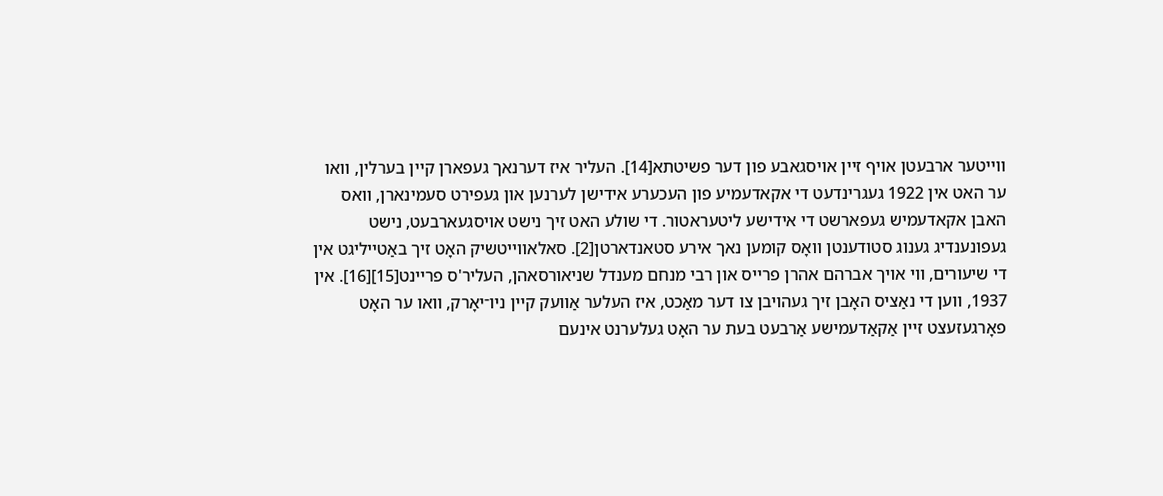ווייטער ארבעטן אויף זיין אויסגאבע פון דער פשיטתא[14]. העליר איז דערנאך געפארן קיין בערלין, וואו ער האט אין 1922 געגרינדעט די אקאדעמיע פון העכערע אידישן לערנען און געפירט סעמינארן, וואס האבן אקאדעמיש געפארשט די אידישע ליטעראטור. די שולע האט זיך נישט אויסגעארבעט, נישט געפונענדיג גענוג סטודענטן וואָס קומען נאך אירע סטאנדארטן[2]. סאלאווייטשיק האָט זיך באַטייליגט אין די שיעורים, ווי אויך אברהם אהרן פרייס און רבי מנחם מענדל שניאורסאהן, העליר'ס פריינט[15][16]. אין 1937, ווען די נאַציס האָבן זיך געהויבן צו דער מאַכט, איז העלער אַוועק קיין ניו־יאָרק, וואו ער האָט פאָרגעזעצט זיין אַקאַדעמישע אַרבעט בעת ער האָט געלערנט אינעם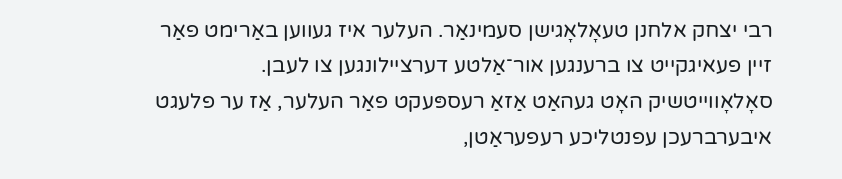רבי יצחק אלחנן טעאָלאָגישן סעמינאַר. העלער איז געווען באַרימט פאַר זיין פעאיגקייט צו ברענגען אור־אַלטע דערציילונגען צו לעבן. סאָלאָווייטשיק האָט געהאַט אַזאַ רעספּעקט פאַר העלער, אַז ער פלעגט איבערברעכן עפנטליכע רעפעראַטן,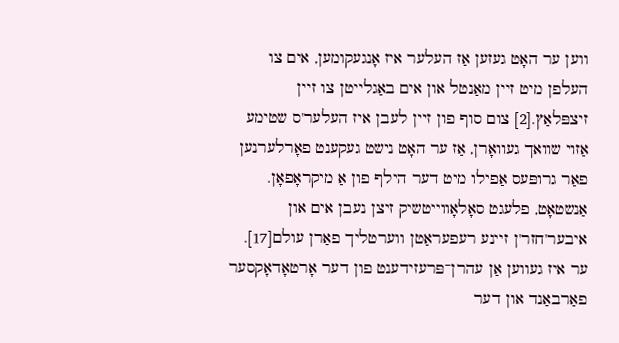ווען ער האָט געזען אַז העלער איז אָנגעקומען, אים צו העלפן מיט זיין מאַנטל און אים באַגלייטן צו זיין זיצפּלאַץ.[2] צום סוף פון זיין לעבן איז העלער'ס שטימע אַזוי שוואך געוואָרן, אַז ער האָט נישט געקענט פאָרלערנען פאַר גרופּעס אַפילו מיט דער הילף פון אַ מיקראָפאָן. אַנשטאָט, פלעגט סאָלאָווייטשיק זיצן נעבן אים און איבער'חזר'ן זיינע רעפעראַטן ווערטליך פאַרן עולם[17].
ער איז געווען אַן עהרן־פּרעזידענט פון דער אָרטאָדאָקסער פאַרבאַנד און דער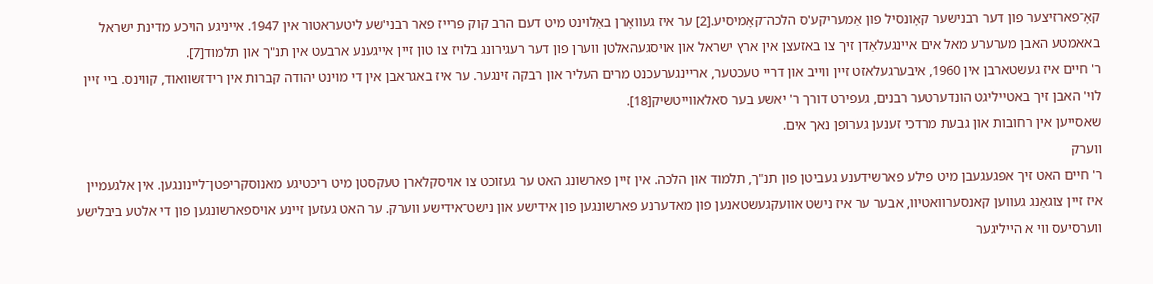קאָ־פארזיצער פון דער רבנישער קאָונסיל פון אַמעריקע'ס הלכה־קאָמיסיע.[2] ער איז געוואָרן באַלוינט מיט דעם הרב קוק פּרייז פאר רבני'שע ליטעראטור אין 1947. אייניגע הויכע מדינת ישראל באאמטע האבן מערערע מאל אים איינגעלאַדן זיך צו באזעצן אין ארץ ישראל און אויסגעהאלטן ווערן פון דער רעגירונג בלויז צו טון זיין אייגענע ארבעט אין תנ"ך און תלמוד[7].
ר' חיים איז געשטארבן אין 1960, איבערגעלאזט זיין ווייב און דריי טעכטער, אריינגערעכנט מרים העליר און רבקה זינגער. ער איז באגראבן אין די מוינט יהודה קברות אין רידזשוואוד, קווינס. ביי זיין לוי' האבן זיך באטייליגט הונדערטער רבנים, געפירט דורך ר' יאשע בער סאלאווייטשיק[18].
שאסייען אין רחובות און גבעת מרדכי זענען גערופן נאך אים.
ווערק
ר' חיים האט זיך אפּגעגעבן מיט פילע פארשידענע געביטן פון תנ"ך, תלמוד און הלכה. אין זיין פארשונג האט ער געזוכט צו אויסקלארן טעקסטן מיט ריכטיגע מאנוסקריפּטן־ליינונגען. אין אלגעמיין איז זיין צוגאַנג געווען קאנסערוואטיוו, אבער ער איז נישט אוועקגעשטאנען פון מאדערנע פארשונגען פון אידישע און נישט־אידישע ווערק. ער האט געזען זיינע אויספארשונגען פון די אלטע ביבלישע ווערסיעס ווי א הייליגער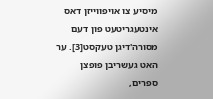מיסיע צו אויפווייזן דאס אינטעגריטעט פון דעם מסורה'דיגן טעקסט[3]. ער האט געשריבן פופצן ספרים,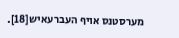מערסטנס אויף העברעאיש[18].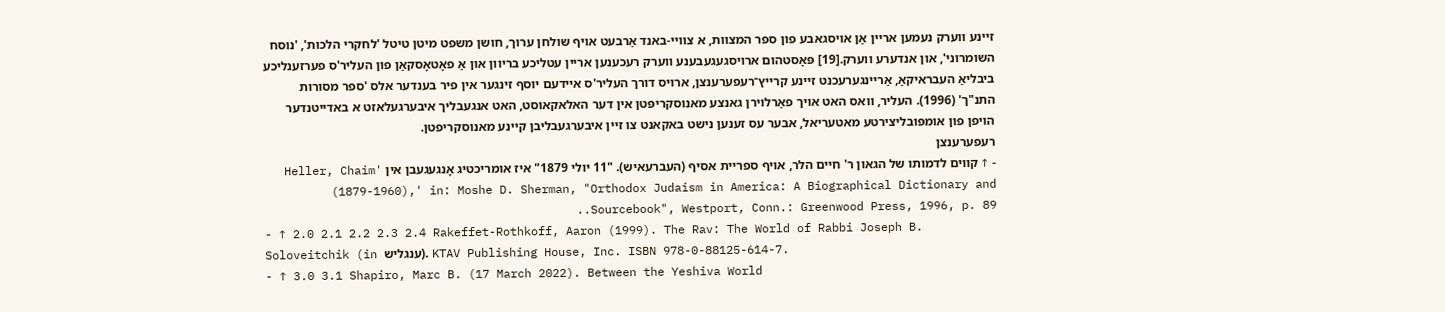זיינע ווערק נעמען אריין אַן אויסגאבע פון ספר המצוות, א צוויי-באנד אַרבעט אויף שולחן ערוך, חושן משפט מיטן טיטל 'לחקרי הלכות', 'נוסח השומרוני', און אנדערע ווערק.[19] פּאָסטהום ארויסגעגעבענע ווערק רעכענען אריין עטליכע בריוון און אַ פאָטאָסקאַן פון העליר'ס פערזענליכע ביבליאַ העבראיקאַ, אַריינגערעכנט זיינע קרייץ־רעפערענצן, ארויס דורך העליר'ס איידעם יוסף זינגער אין פיר בענדער אלס 'ספר מסורות התנ"ך' (1996). העליר, וואס האט אויך פאַרלוירן גאנצע מאנוסקריפּטן אין דער האלאקאוסט, האט אנגעבליך איבערגעלאזט א באדייטנדער הויפן פון אומפּובליצירטע מאטעריאל, אבער עס זענען נישט באקאנט צו זיין איבערגעבליבן קיינע מאנוסקריפטן.
רעפערענצן
- ↑ קווים לדמותו של הגאון ר' חיים הלר, אויף ספריית אסיף (העברעאיש). "11 יולי 1879" איז אומריכטיג אָנגעגעבן אין 'Heller, Chaim (1879-1960),' in: Moshe D. Sherman, "Orthodox Judaism in America: A Biographical Dictionary and Sourcebook", Westport, Conn.: Greenwood Press, 1996, p. 89..
- ↑ 2.0 2.1 2.2 2.3 2.4 Rakeffet-Rothkoff, Aaron (1999). The Rav: The World of Rabbi Joseph B. Soloveitchik (in ענגליש). KTAV Publishing House, Inc. ISBN 978-0-88125-614-7.
- ↑ 3.0 3.1 Shapiro, Marc B. (17 March 2022). Between the Yeshiva World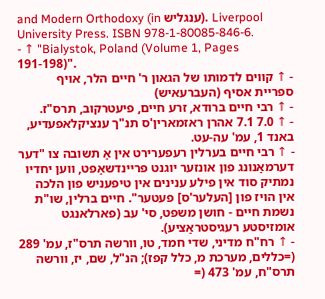and Modern Orthodoxy (in ענגליש). Liverpool University Press. ISBN 978-1-80085-846-6.
- ↑ "Bialystok, Poland (Volume 1, Pages 191-198)".
- ↑ קווים לדמותו של הגאון ר' חיים הלר, אויף ספריית אסיף (העברעאיש)
- ↑ רבי חיים ברודא, זרע חיים, פיעטרקוב, תרס"ז.
- ↑ 7.0 7.1 אהרן ראזמארין'ס תנ"ך ענציקלאפעדיע, באנד 1, עמ' עה-עט.
- ↑ רבי חיים בערלין רעפערירט אין אַ תשובה צו "דער דערמאַנונג פון אונזער יוגנט פריינדשאַפט, ווען יחדיו נמתיק סוד אין פילע ענינים אין טיפעניש פון הלכה אין הויז פון [העלער'ס] פעטער". חיים ברלין, שו"ת נשמת חיים - חושן משפט, סי' עב (פארלאנגט אומזיסטע רעגיסטראַציע).
- ↑ רח"ח מדיני, שדי חמד, טו, וורשה תרס"ז, עמ' 289 (=כללים, מערכת מ, כלל קפז); הנ"ל, שם, יז, וורשה תרס"ח, עמ' 473 (=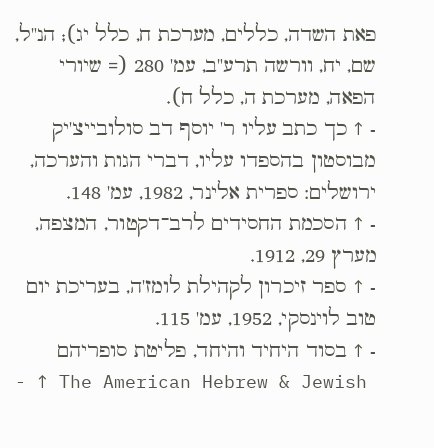פאת השדה, כללים, מערכת ח, כלל יג); הנ"ל, שם, יח, וורשה תרע"ב, עמ' 280 (= שיורי הפאה, מערכת ה, כלל ח).
- ↑ כך כתב עליו ר' יוסף דב סולובייצ'יק מבוסטון בהספדו עליו, דברי הגות והערכה, ירושלים: ספרית אלינר, 1982, עמ' 148.
- ↑ הסכמת החסידים לרב־דקטור, המצפה, מערץ 29, 1912.
- ↑ ספר זיכרון לקהילת לומז'ה, בעריכת יום טוב לוינסקי, 1952, עמ' 115.
- ↑ בסוד היחיד והיחד, פליטת סופריהם
- ↑ The American Hebrew & Jewish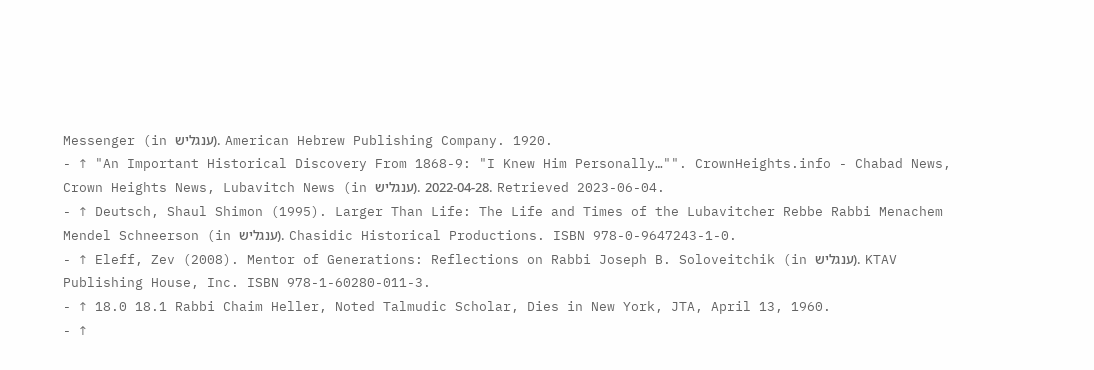Messenger (in ענגליש). American Hebrew Publishing Company. 1920.
- ↑ "An Important Historical Discovery From 1868-9: "I Knew Him Personally…"". CrownHeights.info - Chabad News, Crown Heights News, Lubavitch News (in ענגליש). 2022-04-28. Retrieved 2023-06-04.
- ↑ Deutsch, Shaul Shimon (1995). Larger Than Life: The Life and Times of the Lubavitcher Rebbe Rabbi Menachem Mendel Schneerson (in ענגליש). Chasidic Historical Productions. ISBN 978-0-9647243-1-0.
- ↑ Eleff, Zev (2008). Mentor of Generations: Reflections on Rabbi Joseph B. Soloveitchik (in ענגליש). KTAV Publishing House, Inc. ISBN 978-1-60280-011-3.
- ↑ 18.0 18.1 Rabbi Chaim Heller, Noted Talmudic Scholar, Dies in New York, JTA, April 13, 1960.
- ↑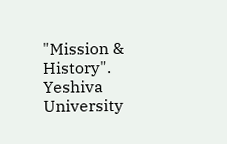"Mission & History". Yeshiva University